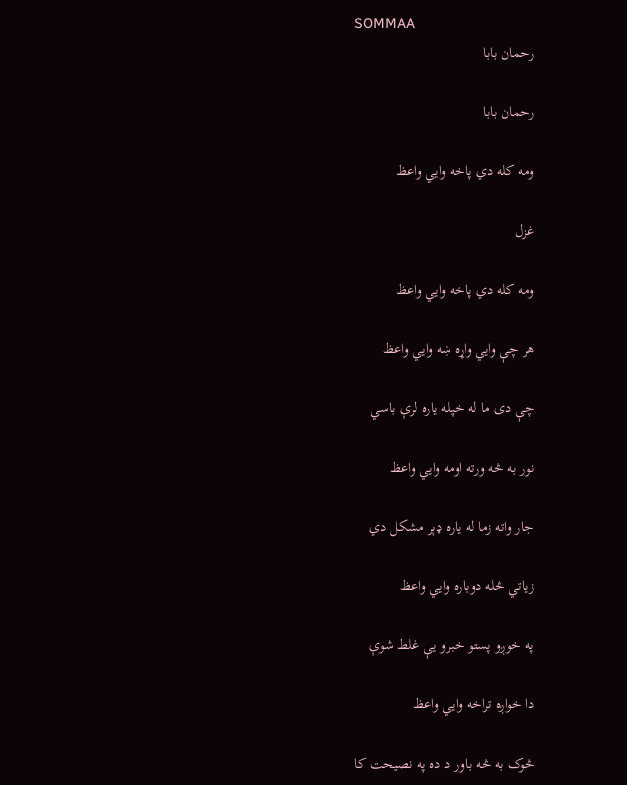SOMMAA
رحمان بابا

رحمان بابا

ومه کله دي پاخه وايي واعظ

غزل

ومه کله دي پاخه وايي واعظ

هر چې وايي واړه ښه وايي واعظ

چې دی ما له خپله ياره لرې باسي

نور به څه ورته اومه وايي واعظ

جار واته زما له ياره ډېر مشکل دي

زياتي څله دوباره وايي واعظ

په خوږو پستو خبرو يې غلط شوې

دا خواږه تراخه وايي واعظ

څوک به څه باور د ده په نصيحت کا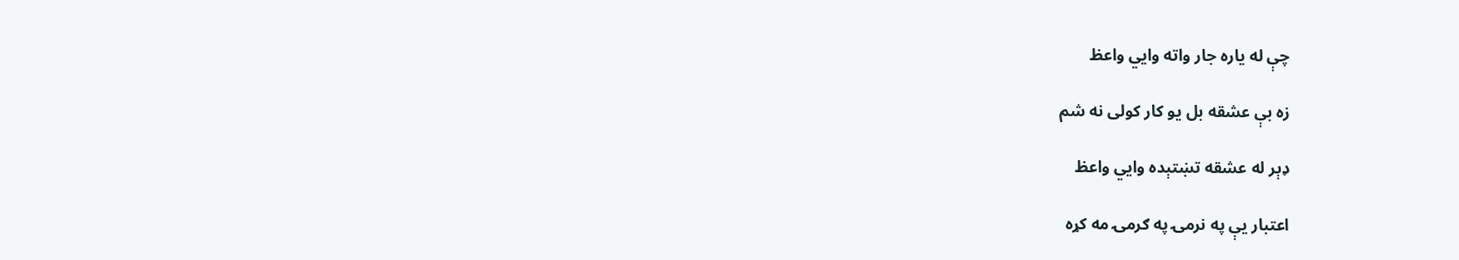چې له ياره جار واته وايي واعظ

زه بې عشقه بل يو کار کولی نه شم

ډېر له عشقه تښتېده وايي واعظ

اعتبار يې په نرمۍ په ګرمۍ مه کړه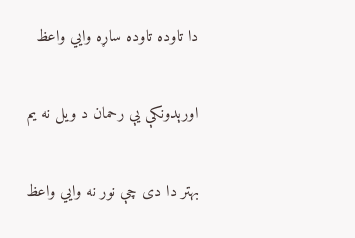دا تاوده تاوده ساړه وايي واعظ

اورېدونکې يې رحمان د ويل نه يم

بهتر دا دی چې نور نه وايي واعظ